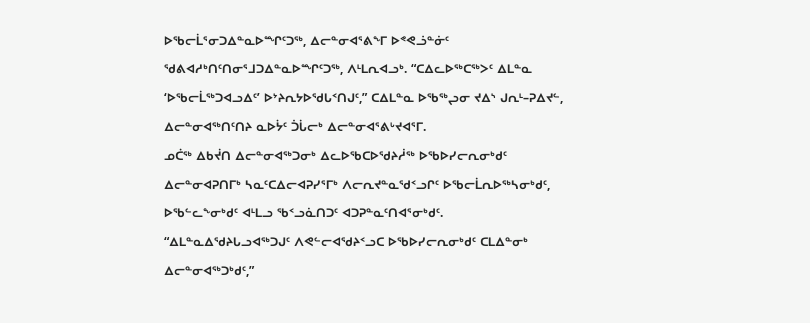ᐅᖃᓕᒫᕐᓂᑐᐃᓐᓇᐅᙱᑦᑐᖅ, ᐃᓕᓐᓂᐊᕐᕕᖕᒥ ᐅᕝᕙᓘᓐᓃᑦ ᖁᕕᐊᓱᒃᑎᑦᑎᓂᕐᒧᑐᐃᓐᓇᐅᙱᑦᑐᖅ, ᐱᒻᒪᕆᐊᓗᒃ. “ᑕᐃᓚᐅᖅᑕᖅᐳᑦ ᐃᒪᓐᓇ ‘ᐅᖃᓕᒫᖅᑐᐊᓗᐃᑦ’ ᐅᔾᔨᕆᔭᐅᖁᒐᑉᑎᒍᑦ,” ᑕᐃᒪᓐᓇ ᐅᖃᖅᖢᓂ ᔪᐃᔅ ᒍᕆᒻ–ᕈᐃᔪᓪ, ᐃᓕᓐᓂᐊᖅᑎᑦᑎᔨ ᓇᐅᔮᑦ ᑑᒑᓕᒃ ᐃᓕᓐᓂᐊᕐᕕᒡᔪᐊᕐᒥ.
ᓄᑖᖅ ᐃᑲᔫᑎ ᐃᓕᓐᓂᐊᖅᑐᓂᒃ ᐃᓚᐅᖃᑕᐅᖁᔨᓲᖅ ᐅᖃᐅᓯᓕᕆᓂᒃᑯᑦ ᐃᓕᓐᓂᐊᕈᑎᒥᒃ ᓴᓇᑦᑕᐃᓕᐊᕈᓯᕐᒥᒃ ᐱᓕᕆᔪᓐᓇᖁᑉᓗᒋᑦ ᐅᖃᓕᒫᕆᐅᖅᓴᓂᒃᑯᑦ, ᐅᖃᓪᓚᖕᓂᒃᑯᑦ ᐊᒻᒪᓗ ᖃᑉᓗᓈᑎᑐᑦ ᐊᑐᕈᓐᓇᑦᑎᐊᕐᓂᒃᑯᑦ.
“ᐃᒪᓐᓇᐃᖁᔨᒐᓗᐊᖅᑐᒍᑦ ᐱᕙᓪᓕᐊᖁᔨᑉᓗᑕ ᐅᖃᐅᓯᓕᕆᓂᒃᑯᑦ ᑕᒪᐃᓐᓂᒃ ᐃᓕᓐᓂᐊᖅᑐᒃᑯᑦ,”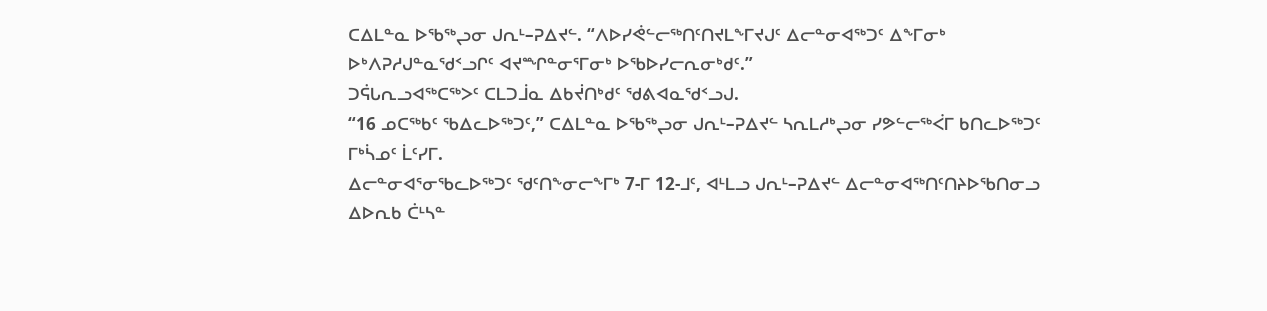ᑕᐃᒪᓐᓇ ᐅᖃᖅᖢᓂ ᒍᕆᒻ–ᕈᐃᔪᓪ. “ᐱᐅᓯᕚᓪᓕᖅᑎᑦᑎᔪᒪᖕᒥᔪᒍᑦ ᐃᓕᓐᓂᐊᖅᑐᑦ ᐃᖕᒥᓂᒃ ᐅᒃᐱᕈᓱᒍᓐᓇᖁᑉᓗᒋᑦ ᐊᔪᙱᓐᓂᕐᒥᓂᒃ ᐅᖃᐅᓯᓕᕆᓂᒃᑯᑦ.”
ᑐᕌᒐᕆᓗᐊᖅᑕᖅᐳᑦ ᑕᒪᑐᒨᓇ ᐃᑲᔫᑎᒃᑯᑦ ᖁᕕᐊᓇᖁᑉᓗᒍ.
“16 ᓄᑕᖅᑲᑦ ᖃᐃᓚᐅᖅᑐᑦ,” ᑕᐃᒪᓐᓇ ᐅᖃᖅᖢᓂ ᒍᕆᒻ–ᕈᐃᔪᓪ ᓴᕆᒪᓱᒃᖢᓂ ᓯᕗᓪᓕᖅᐹᒥ ᑲᑎᓚᐅᖅᑐᑦ ᒥᒃᓵᓄᑦ ᒫᑦᓯᒥ.
ᐃᓕᓐᓂᐊᕐᓂᖃᓚᐅᖅᑐᑦ ᖁᑦᑎᖕᓂᓕᖕᒥᒃ 7-ᒥ 12-ᒧᑦ, ᐊᒻᒪᓗ ᒍᕆᒻ–ᕈᐃᔪᓪ ᐃᓕᓐᓂᐊᖅᑎᑦᑎᔨᐅᖃᑎᓂᓗ ᐃᐅᕆᑲ ᑖᒻᓴᓐ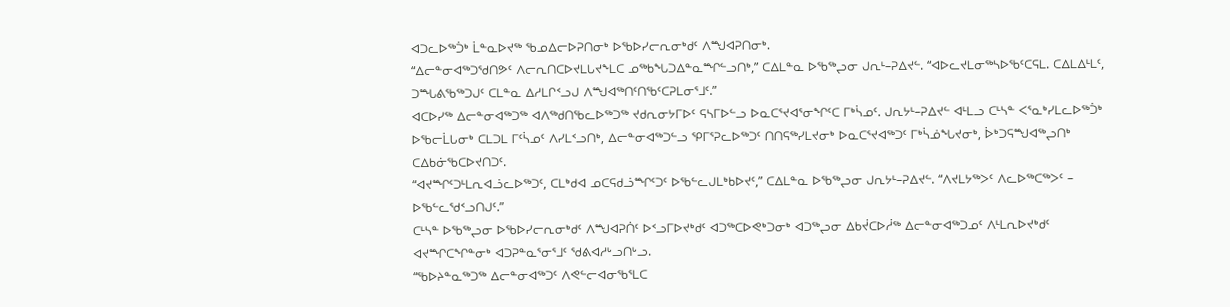ᐊᑐᓚᐅᖅᑑᒃ ᒫᓐᓇᐅᔪᖅ ᖃᓄᐃᓕᐅᕈᑎᓂᒃ ᐅᖃᐅᓯᓕᕆᓂᒃᑯᑦ ᐱᙳᐊᕈᑎᓂᒃ.
“ᐃᓕᓐᓂᐊᖅᑐᖁᑎᕗᑦ ᐱᓕᕆᑎᑕᐅᔪᒪᒐᔪᖕᒪᑕ ᓄᖅᑲᖓᑐᐃᓐᓇᙱᓪᓗᑎᒃ,” ᑕᐃᒪᓐᓇ ᐅᖃᖅᖢᓂ ᒍᕆᒻ–ᕈᐃᔪᓪ. “ᐊᐅᓚᔪᒪᓂᖅᓴᐅᖃᑦᑕᕋᒪ. ᑕᐃᒪᐃᒻᒪᑦ, ᑐᙵᕕᖃᖅᑐᒍᑦ ᑕᒪᓐᓇ ᐃᓱᒪᒋᑉᓗᒍ ᐱᙳᐊᖅᑎᑦᑎᖃᑦᑕᕈᒪᓂᕐᒧᑦ.”
ᐊᑕᐅᓯᖅ ᐃᓕᓐᓂᐊᖅᑐᖅ ᐊᐱᖅᑯᑎᖃᓚᐅᖅᑐᖅ ᔪᑯᕆᓂᔭᒥᐅᑦ ᕋᓴᒥᐅᓪᓗ ᐅᓇᑕᕐᔪᐊᕐᓂᖏᑦᑕ ᒥᒃᓵᓄᑦ. ᒍᕆᔭᒻ–ᕈᐃᔪᓪ ᐊᒻᒪᓗ ᑕᒻᓴᓐ ᐸᕐᓇᒃᓯᒪᓚᐅᖅᑑᒃ ᐅᖃᓕᒫᒐᓂᒃ ᑕᒪᑐᒪ ᒥᑦᓵᓄᑦ ᐱᓯᒪᑉᓗᑎᒃ, ᐃᓕᓐᓂᐊᖅᑐᓪᓗ ᕿᒥᕐᕈᓚᐅᖅᑐᑦ ᑎᑎᕋᖅᓯᒪᔪᓂᒃ ᐅᓇᑕᕐᔪᐊᖅᑐᑦ ᒥᒃᓵᓅᖓᔪᓂᒃ, ᐆᒃᑐᕋᙳᐊᖅᖢᑎᒃ ᑕᐃᑲᓃᖃᑕᐅᔪᑎᑐᑦ.
“ᐊᔪᙱᑦᑐᒻᒪᕆᐊᓘᓚᐅᖅᑐᑦ, ᑕᒪᒃᑯᐊ ᓄᑕᕋᑯᓘᙱᑦᑐᑦ ᐅᖃᓪᓚᒍᒪᒃᑲᐅᔪᑦ,” ᑕᐃᒪᓐᓇ ᐅᖃᖅᖢᓂ ᒍᕆᔭᒻ–ᕈᐃᔪᓪ. “ᐱᔪᒪᔭᖅᐳᑦ ᐱᓚᐅᖅᑕᖅᐳᑦ – ᐅᖃᓪᓚᖁᑉᓗᑎᒍᑦ.”
ᑕᒻᓴᓐ ᐅᖃᖅᖢᓂ ᐅᖃᐅᓯᓕᕆᓂᒃᑯᑦ ᐱᙳᐊᕈᑏᑦ ᐅᑉᓗᒥᐅᔪᒃᑯᑦ ᐊᑐᖅᑕᐅᕙᒃᑐᓂᒃ ᐊᑐᖅᖢᓂ ᐃᑲᔫᑕᐅᓲᖅ ᐃᓕᓐᓂᐊᖅᑐᓄᑦ ᐱᒻᒪᕆᐅᔪᒃᑯᑦ ᐊᔪᙱᑕᖏᓐᓂᒃ ᐊᑐᕈᓐᓇᕐᓂᕐᒧᑦ ᖁᕕᐊᓱᒡᓗᑎᒡᓗ.
“ᖃᐅᔨᓐᓇᖅᑐᖅ ᐃᓕᓐᓂᐊᖅᑐᑦ ᐱᕙᓪᓕᐊᓂᖃᕐᒪᑕ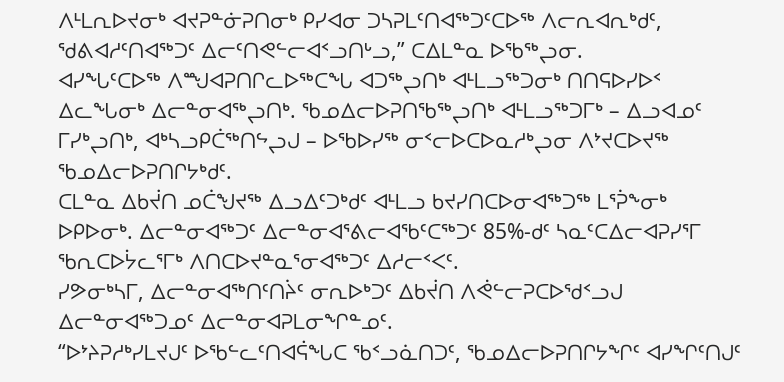ᐱᒻᒪᕆᐅᔪᓂᒃ ᐊᔪᕈᓐᓃᕈᑎᓂᒃ ᑭᓯᐊᓂ ᑐᓴᕈᒪᑦᑎᐊᖅᑐᑦᑕᐅᖅ ᐱᓕᕆᐊᕆᒃᑯᑦ, ᖁᕕᐊᓱᑦᑎᐊᖅᑐᑦ ᐃᓕᑦᑎᕙᓪᓕᐊᑉᓗᑎᒡᓗ,” ᑕᐃᒪᓐᓇ ᐅᖃᖅᖢᓂ.
ᐊᓯᖓᑦᑕᐅᖅ ᐱᙳᐊᕈᑎᒋᓚᐅᖅᑕᖓ ᐊᑐᖅᖢᑎᒃ ᐊᒻᒪᓗᖅᑐᓂᒃ ᑎᑎᕋᐅᓯᐅᑉ ᐃᓚᖓᓂᒃ ᐃᓕᓐᓂᐊᖅᖢᑎᒃ. ᖃᓄᐃᓕᐅᕈᑎᖃᖅᖢᑎᒃ ᐊᒻᒪᓗᖅᑐᒥᒃ – ᐃᓗᐊᓄᑦ ᒥᓯᒃᖢᑎᒃ, ᐊᒃᓴᓗᑭᑖᖅᑎᖦᖢᒍ – ᐅᖃᐅᓯᖅ ᓂᑉᓕᐅᑕᐅᓇᓱᒃᖢᓂ ᐱᔾᔪᑕᐅᔪᖅ ᖃᓄᐃᓕᐅᕈᑎᒋᔭᒃᑯᑦ.
ᑕᒪᓐᓇ ᐃᑲᔫᑎ ᓄᑖᖑᔪᖅ ᐃᓗᐃᑦᑐᒃᑯᑦ ᐊᒻᒪᓗ ᑲᔪᓯᑎᑕᐅᓂᐊᖅᑐᖅ ᒪᕐᕉᖕᓂᒃ ᐅᑭᐅᓂᒃ. ᐃᓕᓐᓂᐊᖅᑐᑦ ᐃᓕᓐᓂᐊᕐᕕᓕᐊᖃᑦᑕᖅᑐᑦ 85%-ᑯᑦ ᓴᓇᑦᑕᐃᓕᐊᕈᓯᕐᒥ ᖃᕆᑕᐅᔮᓚᕐᒥᒃ ᐱᑎᑕᐅᔪᓐᓇᕐᓂᐊᖅᑐᑦ ᐃᓱᓕᑉᐸᑦ.
ᓯᕗᓂᒃᓴᒥ, ᐃᓕᓐᓂᐊᖅᑎᑦᑎᔩᑦ ᓂᕆᐅᒃᑐᑦ ᐃᑲᔫᑎ ᐱᕚᓪᓕᕈᑕᐅᖁᑉᓗᒍ ᐃᓕᓐᓂᐊᖅᑐᓄᑦ ᐃᓕᓐᓂᐊᕈᒪᓂᖏᓐᓄᑦ.
“ᐅᔾᔨᕈᓱᒃᓯᒪᔪᒍᑦ ᐅᖃᓪᓚᑦᑎᐊᕌᖓᑕ ᖃᑉᓗᓈᑎᑐᑦ, ᖃᓄᐃᓕᐅᕈᑎᒋᔭᖏᑦ ᐊᓯᖏᑦᑎᒍᑦ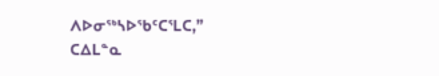ᐱᐅᓂᖅᓴᐅᖃᑦᑕᕐᒪᑕ,” ᑕᐃᒪᓐᓇ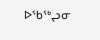ᐅᖃᖅᖢᓂ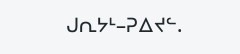ᒍᕆᔭᒻ–ᕈᐃᔪᓪ.